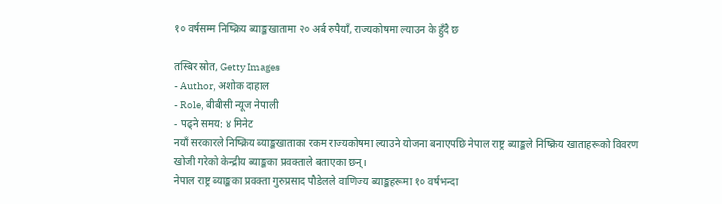१० वर्षसम्म निष्क्रिय ब्याङ्कखातामा २० अर्ब रुपैयाँ, राज्यकोषमा ल्याउन के हुँदै छ

तस्बिर स्रोत, Getty Images
- Author, अशोक दाहाल
- Role, बीबीसी न्यूज नेपाली
- पढ्ने समय: ४ मिनेट
नयाँ सरकारले निष्क्रिय ब्याङ्कखाताका रकम राज्यकोषमा ल्याउने योजना बनाएपछि नेपाल राष्ट्र ब्याङ्कले निष्क्रिय खाताहरूको विवरण खोजी गरेको केन्द्रीय ब्याङ्कका प्रवक्ताले बताएका छन्।
नेपाल राष्ट्र ब्याङ्कका प्रवक्ता गुरुप्रसाद पौडेलले वाणिज्य ब्याङ्कहरूमा १० वर्षभन्दा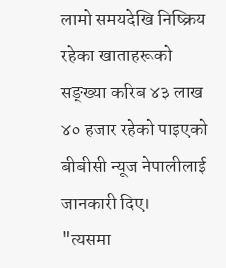लामो समयदेखि निष्क्रिय रहेका खाताहरूको सङ्ख्या करिब ४३ लाख ४० हजार रहेको पाइएको बीबीसी न्यूज नेपालीलाई जानकारी दिए।
"त्यसमा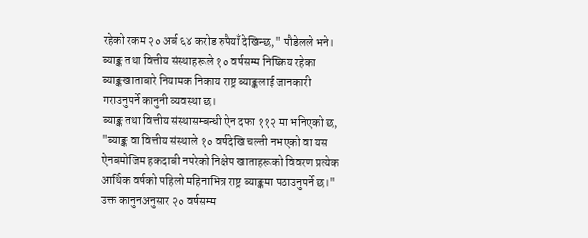रहेको रकम २० अर्ब ६४ करोड रुपैयाँ देखिन्छ," पौडेलले भने।
ब्याङ्क तथा वित्तीय संस्थाहरूले १० वर्षसम्म निष्क्रिय रहेका ब्याङ्कखाताबारे नियामक निकाय राष्ट्र ब्याङ्कलाई जानकारी गराउनुपर्ने कानुनी व्यवस्था छ।
ब्याङ्क तथा वित्तीय संस्थासम्बन्धी ऐन दफा ११२ मा भनिएको छ, "ब्याङ्क वा वित्तीय संस्थाले १० वर्षदेखि चल्ती नभएको वा यस ऐनबमोजिम हकदाबी नपरेको निक्षेप खाताहरूको विवरण प्रत्येक आर्थिक वर्षको पहिलो महिनाभित्र राष्ट्र ब्याङ्कमा पठाउनुपर्ने छ।"
उक्त कानुनअनुसार २० वर्षसम्म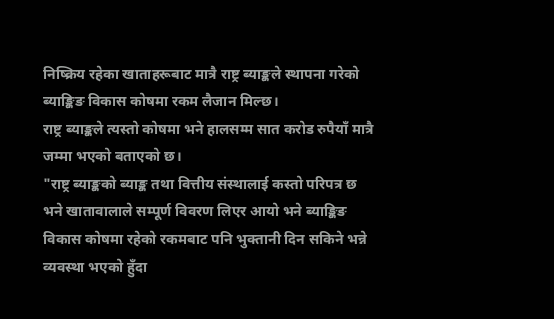निष्क्रिय रहेका खाताहरूबाट मात्रै राष्ट्र ब्याङ्कले स्थापना गरेको ब्याङ्किङ विकास कोषमा रकम लैजान मिल्छ।
राष्ट्र ब्याङ्कले त्यस्तो कोषमा भने हालसम्म सात करोड रुपैयाँ मात्रै जम्मा भएको बताएको छ।
"राष्ट्र ब्याङ्कको ब्याङ्क तथा वित्तीय संस्थालाई कस्तो परिपत्र छ भने खातावालाले सम्पूर्ण विवरण लिएर आयो भने ब्याङ्किङ विकास कोषमा रहेको रकमबाट पनि भुक्तानी दिन सकिने भन्ने व्यवस्था भएको हुँदा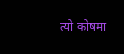त्यो कोषमा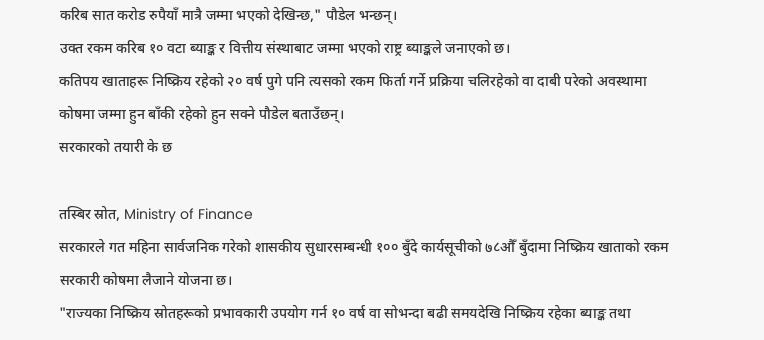करिब सात करोड रुपैयाँ मात्रै जम्मा भएको देखिन्छ," पौडेल भन्छन्।
उक्त रकम करिब १० वटा ब्याङ्क र वित्तीय संस्थाबाट जम्मा भएको राष्ट्र ब्याङ्कले जनाएको छ।
कतिपय खाताहरू निष्क्रिय रहेको २० वर्ष पुगे पनि त्यसको रकम फिर्ता गर्ने प्रक्रिया चलिरहेको वा दाबी परेको अवस्थामा कोषमा जम्मा हुन बाँकी रहेको हुन सक्ने पौडेल बताउँछन्।
सरकारको तयारी के छ

तस्बिर स्रोत, Ministry of Finance
सरकारले गत महिना सार्वजनिक गरेको शासकीय सुधारसम्बन्धी १०० बुँदे कार्यसूचीको ७८औँ बुँदामा निष्क्रिय खाताको रकम सरकारी कोषमा लैजाने योजना छ।
"राज्यका निष्क्रिय स्रोतहरूको प्रभावकारी उपयोग गर्न १० वर्ष वा सोभन्दा बढी समयदेखि निष्क्रिय रहेका ब्याङ्क तथा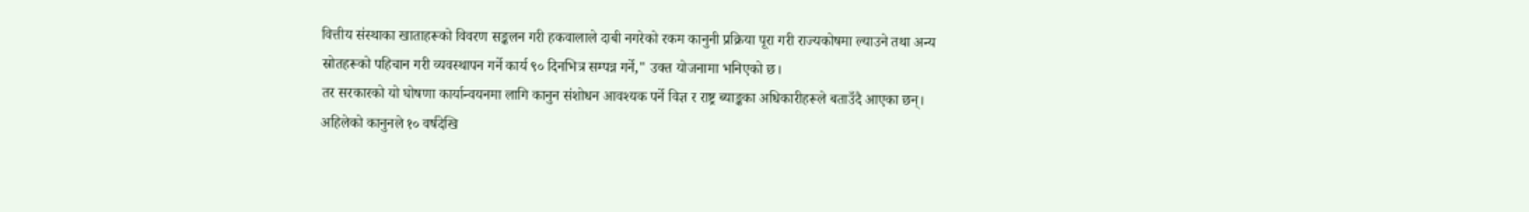वित्तीय संस्थाका खाताहरूको विवरण सङ्कलन गरी हकवालाले दाबी नगरेको रकम कानुनी प्रक्रिया पूरा गरी राज्यकोषमा ल्याउने तथा अन्य स्रोतहरूको पहिचान गरी व्यवस्थापन गर्ने कार्य ९० दिनभित्र सम्पन्न गर्ने," उक्त योजनामा भनिएको छ।
तर सरकारको यो घोषणा कार्यान्वयनमा लागि कानुन संशोधन आवश्यक पर्ने विज्ञ र राष्ट्र ब्याङ्कका अधिकारीहरूले बताउँदै आएका छन्।
अहिलेको कानुनले १० वर्षदेखि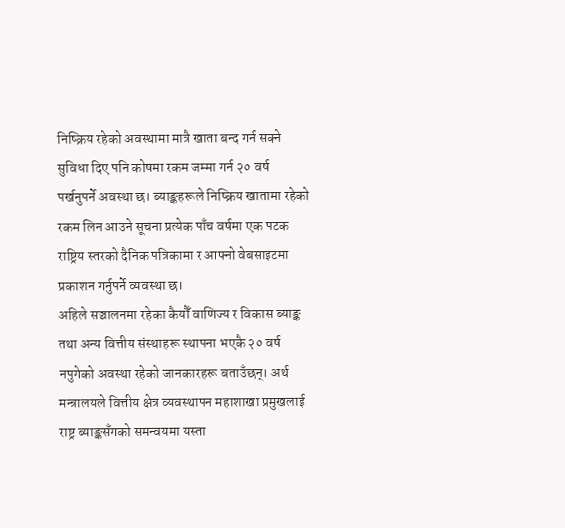निष्क्रिय रहेको अवस्थामा मात्रै खाता बन्द गर्न सक्ने सुविधा दिए पनि कोषमा रकम जम्मा गर्न २० वर्ष पर्खनुपर्ने अवस्था छ। ब्याङ्कहरूले निष्क्रिय खातामा रहेको रकम लिन आउने सूचना प्रत्येक पाँच वर्षमा एक पटक राष्ट्रिय स्तरको दैनिक पत्रिकामा र आफ्नो वेबसाइटमा प्रकाशन गर्नुपर्ने व्यवस्था छ।
अहिले सञ्चालनमा रहेका कैयौँ वाणिज्य र विकास ब्याङ्क तथा अन्य वित्तीय संस्थाहरू स्थापना भएकै २० वर्ष नपुगेको अवस्था रहेको जानकारहरू बताउँछन्। अर्थ मन्त्रालयले वित्तीय क्षेत्र व्यवस्थापन महाशाखा प्रमुखलाई राष्ट्र ब्याङ्कसँगको समन्वयमा यस्ता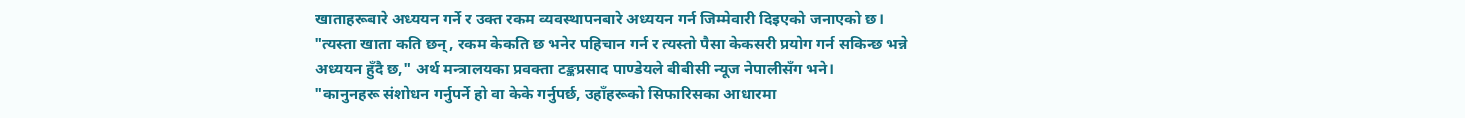खाताहरूबारे अध्ययन गर्ने र उक्त रकम व्यवस्थापनबारे अध्ययन गर्न जिम्मेवारी दिइएको जनाएको छ।
"त्यस्ता खाता कति छन्, रकम केकति छ भनेर पहिचान गर्न र त्यस्तो पैसा केकसरी प्रयोग गर्न सकिन्छ भन्ने अध्ययन हुँदै छ," अर्थ मन्त्रालयका प्रवक्ता टङ्कप्रसाद पाण्डेयले बीबीसी न्यूज नेपालीसँग भने।
"कानुनहरू संशोधन गर्नुपर्ने हो वा केके गर्नुपर्छ, उहाँहरूको सिफारिसका आधारमा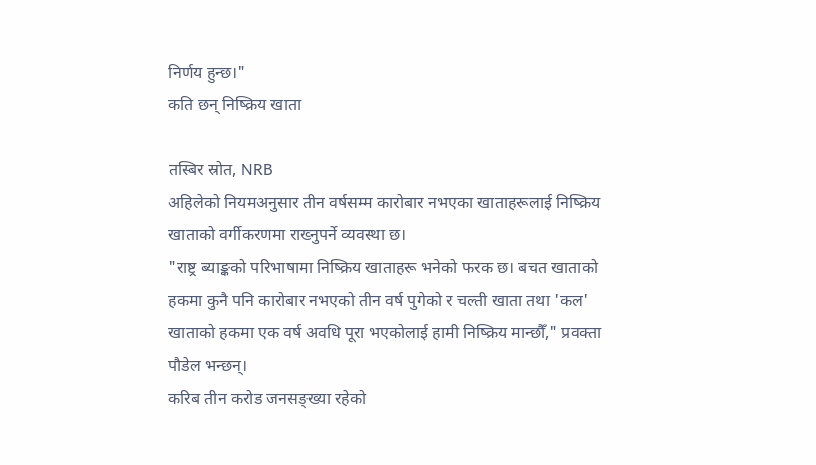निर्णय हुन्छ।"
कति छन् निष्क्रिय खाता

तस्बिर स्रोत, NRB
अहिलेको नियमअनुसार तीन वर्षसम्म कारोबार नभएका खाताहरूलाई निष्क्रिय खाताको वर्गीकरणमा राख्नुपर्ने व्यवस्था छ।
"राष्ट्र ब्याङ्कको परिभाषामा निष्क्रिय खाताहरू भनेको फरक छ। बचत खाताको हकमा कुनै पनि कारोबार नभएको तीन वर्ष पुगेको र चल्ती खाता तथा 'कल' खाताको हकमा एक वर्ष अवधि पूरा भएकोलाई हामी निष्क्रिय मान्छौँ," प्रवक्ता पौडेल भन्छन्।
करिब तीन करोड जनसङ्ख्या रहेको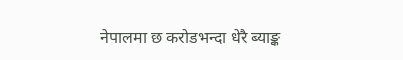नेपालमा छ करोडभन्दा धेरै ब्याङ्क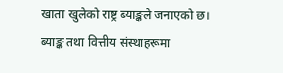खाता खुलेको राष्ट्र ब्याङ्कले जनाएको छ।
ब्याङ्क तथा वित्तीय संस्थाहरूमा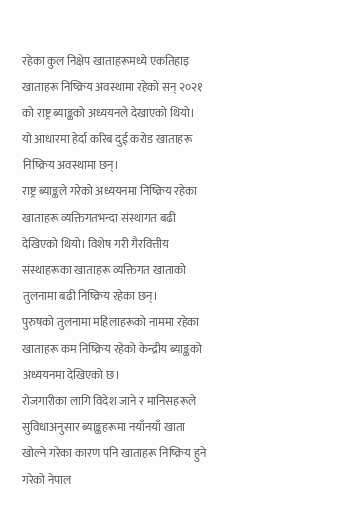रहेका कुल निक्षेप खाताहरूमध्ये एकतिहाइ खाताहरू निष्क्रिय अवस्थामा रहेको सन् २०२१ को राष्ट्र ब्याङ्कको अध्ययनले देखाएको थियो।
यो आधारमा हेर्दा करिब दुई करोड खाताहरू निष्क्रिय अवस्थामा छन्।
राष्ट्र ब्याङ्कले गरेको अध्ययनमा निष्क्रिय रहेका खाताहरू व्यक्तिगतभन्दा संस्थागत बढी देखिएको थियो। विशेष गरी गैरवित्तीय संस्थाहरूका खाताहरू व्यक्तिगत खाताको तुलनामा बढी निष्क्रिय रहेका छन्।
पुरुषको तुलनामा महिलाहरूको नाममा रहेका खाताहरू कम निष्क्रिय रहेको केन्द्रीय ब्याङ्कको अध्ययनमा देखिएको छ।
रोजगारीका लागि विदेश जाने र मानिसहरूले सुविधाअनुसार ब्याङ्कहरूमा नयाँनयाँ खाता खोल्ने गरेका कारण पनि खाताहरू निष्क्रिय हुने गरेको नेपाल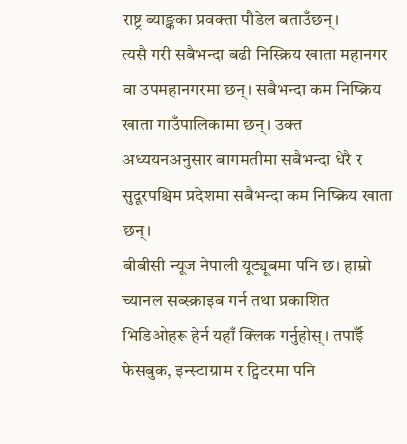राष्ट्र ब्याङ्कका प्रवक्ता पौडेल बताउँछन्।
त्यसै गरी सबैभन्दा बढी निस्क्रिय खाता महानगर वा उपमहानगरमा छन्। सबैभन्दा कम निष्क्रिय खाता गाउँपालिकामा छन्। उक्त अध्ययनअनुसार बागमतीमा सबैभन्दा धेरै र सुदूरपश्चिम प्रदेशमा सबैभन्दा कम निष्क्रिय खाता छन्।
बीबीसी न्यूज नेपाली यूट्यूबमा पनि छ। हाम्रो च्यानल सब्स्क्राइब गर्न तथा प्रकाशित भिडिओहरू हेर्न यहाँ क्लिक गर्नुहोस्। तपाईँ फेसबुक, इन्स्टाग्राम र ट्विटरमा पनि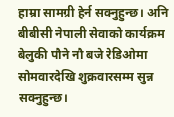हाम्रा सामग्री हेर्न सक्नुहुन्छ। अनि बीबीसी नेपाली सेवाको कार्यक्रम बेलुकी पौने नौ बजे रेडिओमा सोमवारदेखि शुक्रवारसम्म सुन्न सक्नुहुन्छ।